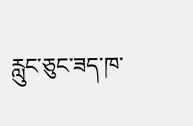རླུང་ཅུང་ཟད་ཁ་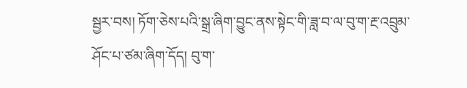སྦྱར་བས། ཏོག་ཅེས་པའི་སྒྲ་ཞིག་བྱུང་ནས་སྟེང་གི་ཟླ་བ་ལ་བུ་ག་རྔ་འབྲུམ་ཤོང་པ་ཙམ་ཞིག་དོད། བུ་ག་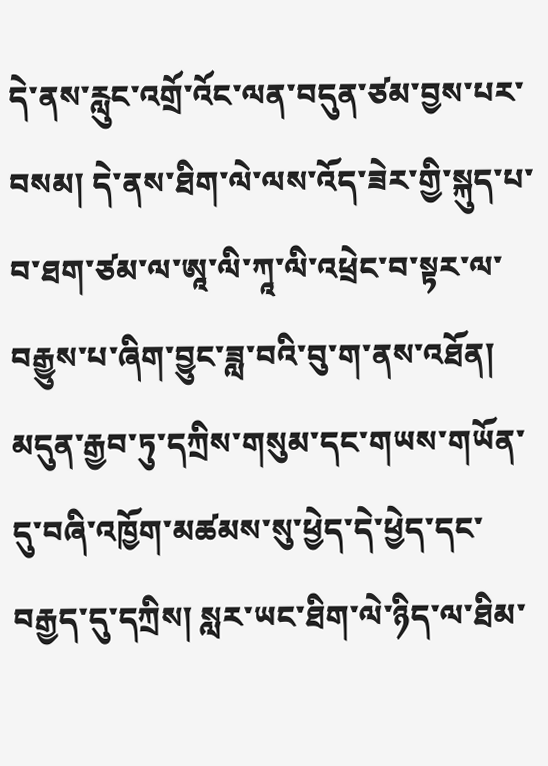དེ་ནས་རླུང་འགྲོ་འོང་ལན་བདུན་ཙམ་བྱས་པར་བསམ། དེ་ནས་ཐིག་ལེ་ལས་འོད་ཟེར་གྱི་སྐུད་པ་བ་ཐག་ཙམ་ལ་ཨཱ་ལི་ཀཱ་ལི་འཕྲེང་བ་སྟར་ལ་བརྒྱུས་པ་ཞིག་བྱུང་ཟླ་བའི་བུ་ག་ནས་འཐོན། མདུན་རྒྱབ་ཏུ་དཀྲིས་གསུམ་དང་གཡས་གཡོན་དུ་བཞི་འཁྱོག་མཚམས་སུ་ཕྱེད་དེ་ཕྱེད་དང་བརྒྱད་དུ་དཀྲིས། སླར་ཡང་ཐིག་ལེ་ཉིད་ལ་ཐིམ་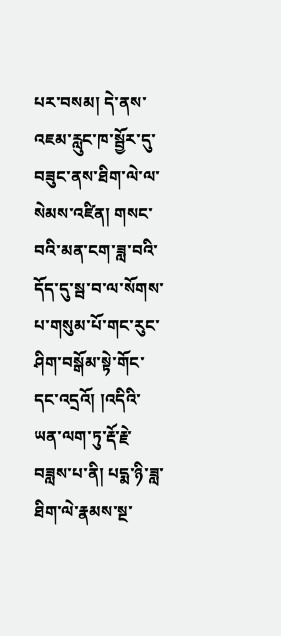པར་བསམ། དེ་ནས་འཇམ་རླུང་ཁ་སྦྱོར་དུ་བཟུང་ནས་ཐིག་ལེ་ལ་སེམས་འཛིན། གསང་བའི་མན་ངག་ཟླ་བའི་དོད་དུ་སྦ་བ་ལ་སོགས་པ་གསུམ་པོ་གང་རུང་ཤིག་བསྒོམ་སྟེ་གོང་དང་འདྲའོ། །འདིའི་ཡན་ལག་ཏུ་རྡོ་རྗེ་བཟླས་པ་ནི། པདྨ་ཉི་ཟླ་ཐིག་ལེ་རྣམས་སྔ་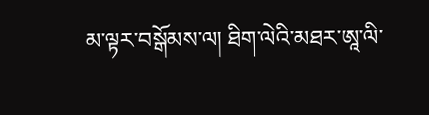མ་ལྟར་བསྒོམས་ལ། ཐིག་ལེའི་མཐར་ཨཱ་ལི་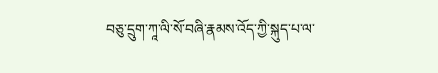བཅུ་དྲུག་ཀཱ་ལི་སོ་བཞི་རྣམས་འོད་ཀྱི་སྐུད་པ་ལ་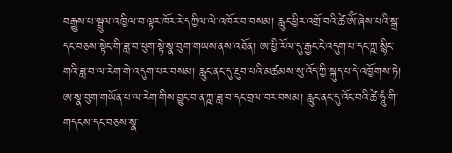བརྒྱུས་པ་སྦྲུལ་འཁྱིལ་བ་ལྟར་ཁོར་རེ་དཀྱིལ་ལེ་འཁོར་བ་བསམ། རླུང་ཕྱིར་འགྲོ་བའི་ཚེ་ཨོཾ་ཞེས་པའི་སྒྲ་དང་བཅས་སྟེང་གི་ཟླ་བ་ཕུག་སྟེ་སྣ་བུག་གཡས་ནས་འཐོན། ཨ་ཕྱི་རོལ་དུ་རྒྱང་ངེ་འདུག་པ་དང་ཀྵ་སྙིང་གའི་ཟླ་བ་ལ་རེག་གེ་འདུག་པར་བསམ། རླུང་ནང་དུ་རྔུབ་པའི་མཚམས་སུ་འོད་ཀྱི་སྐུད་པ་དེ་འཁྱོགས་ཏེ། ཨ་སྣ་བུག་གཡོན་པ་ལ་རེག་གིས་བྱུང་བ་ན་ཀྵ་ཟླ་བ་དང་བྲལ་བར་བསམ། རླུང་ནང་དུ་འོང་བའི་ཚེ་ཧཱུཾ་གི་གདངས་དང་བཅས་སྣ་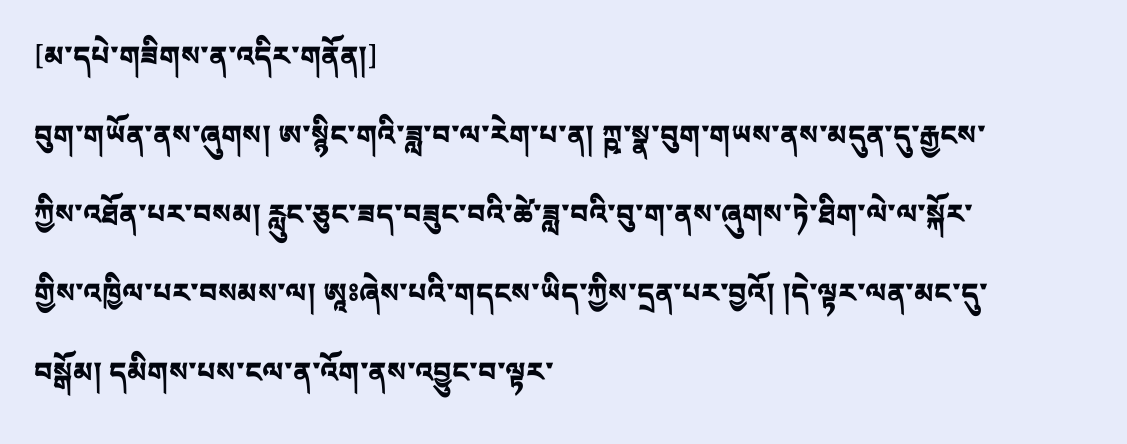[མ་དཔེ་གཟིགས་ན་འདིར་གནོན།]
བུག་གཡོན་ནས་ཞུགས། ཨ་སྙིང་གའི་ཟླ་བ་ལ་རེག་པ་ན། ཀྵ་སྣ་བུག་གཡས་ནས་མདུན་དུ་རྒྱངས་ཀྱིས་འཐོན་པར་བསམ། རླུང་ཅུང་ཟད་བཟུང་བའི་ཚེ་ཟླ་བའི་བུ་ག་ནས་ཞུགས་ཏེ་ཐིག་ལེ་ལ་སྐོར་གྱིས་འཁྱིལ་པར་བསམས་ལ། ཨཱཿཞེས་པའི་གདངས་ཡིད་ཀྱིས་དྲན་པར་བྱའོ། །དེ་ལྟར་ལན་མང་དུ་བསྒོམ། དམིགས་པས་ངལ་ན་འོག་ནས་འབྱུང་བ་ལྟར་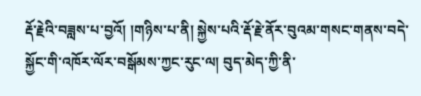རྡོ་རྗེའི་བཟླས་པ་བྱའོ། །གཉིས་པ་ནི། སྐྱེས་པའི་རྡོ་རྗེ་ནོར་བུའམ་གསང་གནས་བདེ་སྐྱོང་གི་འཁོར་ལོར་བསྒོམས་ཀྱང་རུང་ལ། བུད་མེད་ཀྱི་ནི་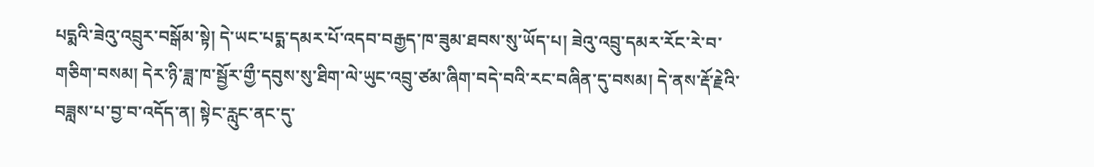པདྨའི་ཟེའུ་འབྲུར་བསྒོམ་སྟེ། དེ་ཡང་པདྨ་དམར་པོ་འདབ་བརྒྱད་ཁ་ཟུམ་ཐབས་སུ་ཡོད་པ། ཟེའུ་འབྲུ་དམར་རོང་རེ་བ་གཅིག་བསམ། དེར་ཉི་ཟླ་ཁ་སྦྱོར་གྱྀ་དབུས་སུ་ཐིག་ལེ་ཡུང་འབྲུ་ཙམ་ཞིག་བདེ་བའི་རང་བཞིན་དུ་བསམ། དེ་ནས་རྡོ་རྗེའི་བཟླས་པ་བྱ་བ་འདོད་ན། སྟེང་རླུང་ནང་དུ་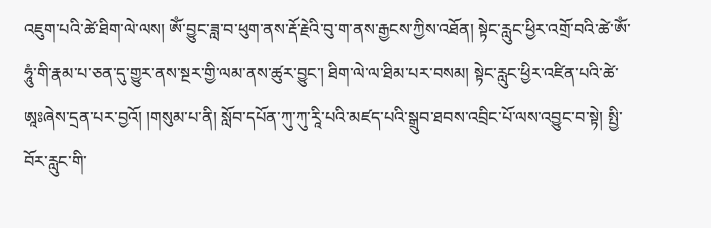འཇུག་པའི་ཚེ་ཐིག་ལེ་ལས། ཨོཾ་བྱུང་ཟླ་བ་ཕུག་ནས་རྡོ་རྗེའི་བུ་ག་ནས་རྒྱངས་ཀྱིས་འཐོན། སྟེང་རླུང་ཕྱིར་འགྲོ་བའི་ཚེ་ཨོཾ་ཧཱུཾ་གི་རྣམ་པ་ཅན་དུ་གྱུར་ནས་སྔར་གྱི་ལམ་ནས་ཚུར་བྱུང་། ཐིག་ལེ་ལ་ཐིམ་པར་བསམ། སྟེང་རླུང་ཕྱིར་འཛིན་པའི་ཚེ་ཨཱཿཞེས་དྲན་པར་བྱའོ། །གསུམ་པ་ནི། སློབ་དཔོན་ཀུ་ཀུ་རཱི་པའི་མཛད་པའི་སྒྲུབ་ཐབས་འབྲིང་པོ་ལས་འབྱུང་བ་སྟེ། སྤྱི་བོར་རླུང་གི་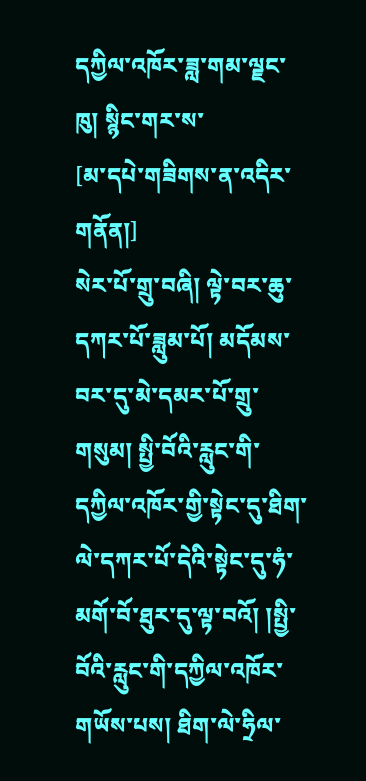དཀྱིལ་འཁོར་ཟླ་གམ་ལྗང་ཁུ། སྙིང་གར་ས་
[མ་དཔེ་གཟིགས་ན་འདིར་གནོན།]
སེར་པོ་གྲུ་བཞི། ལྟེ་བར་ཆུ་དཀར་པོ་ཟླུམ་པོ། མདོམས་བར་དུ་མེ་དམར་པོ་གྲུ་གསུམ། སྤྱི་བོའི་རླུང་གི་དཀྱིལ་འཁོར་གྱི་སྟེང་དུ་ཐིག་ལེ་དཀར་པོ་དེའི་སྟེང་དུ་ཧཾ་མགོ་བོ་ཐུར་དུ་ལྟ་བའོ། །སྤྱི་བོའི་རླུང་གི་དཀྱིལ་འཁོར་གཡོས་པས། ཐིག་ལེ་ཧྲིལ་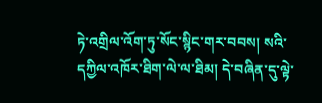ཏེ་འགྲིལ་འོག་ཏུ་སོང་སྙིང་གར་བབས། སའི་དཀྱིལ་འཁོར་ཐིག་ལེ་ལ་ཐིམ། དེ་བཞིན་དུ་ལྟེ་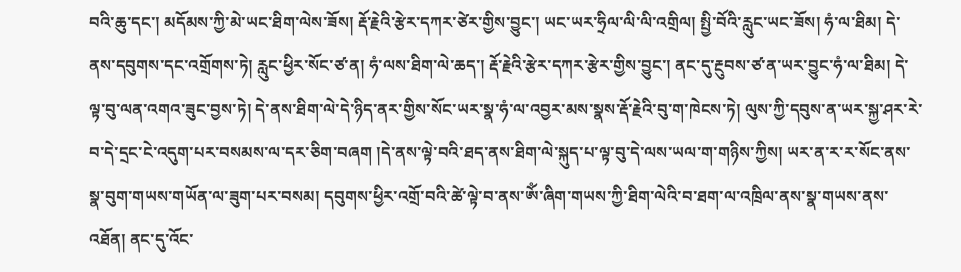བའི་ཆུ་དང་། མདོམས་ཀྱི་མེ་ཡང་ཐིག་ལེས་ཟོས། རྡོ་རྗེའི་རྩེར་དཀར་ཙེར་གྱིས་བྱུང་། ཡང་ཡར་ཧྲིལ་ལི་ལི་འགྲིལ། སྤྱི་བོའི་རླུང་ཡང་ཟོས། ཧཾ་ལ་ཐིམ། དེ་ནས་དབུགས་དང་འགྲོགས་ཏེ། རླུང་ཕྱིར་སོང་ཙ་ན། ཧཾ་ལས་ཐིག་ལེ་ཆད་། རྡོ་རྗེའི་རྩེར་དཀར་རྩེར་གྱིས་བྱུང་། ནང་དུ་རྔུབས་ཙ་ན་ཡར་བྱུང་ཧཾ་ལ་ཐིམ། དེ་ལྟ་བུ་ལན་འགའ་ཟུང་བྱས་ཏེ། དེ་ནས་ཐིག་ལེ་དེ་ཉིད་ནར་གྱིས་སོང་ཡར་སྣ་ཧཾ་ལ་འབྱར་མས་སྣས་རྡོ་རྗེའི་བུ་ག་ཁེངས་ཏེ། ལུས་ཀྱི་དབུས་ན་ཡར་སྐྱ་ཤར་རེ་བ་དེ་དྲང་ངེ་འདུག་པར་བསམས་ལ་དར་ཅིག་བཞག །དེ་ནས་ལྟེ་བའི་ཐད་ནས་ཐིག་ལེ་སྐུད་པ་ལྟ་བུ་དེ་ལས་ཡལ་ག་གཉིས་ཀྱིས། ཡར་ན་ར་ར་སོང་ནས་སྣ་བུག་གཡས་གཡོན་ལ་ཟུག་པར་བསམ། དབུགས་ཕྱིར་འགྲོ་བའི་ཚེ་ལྟེ་བ་ནས་ཨོཾ་ཞིག་གཡས་ཀྱི་ཐིག་ལེའི་བ་ཐག་ལ་འཁྲིལ་ནས་སྣ་གཡས་ནས་འཐོན། ནང་དུ་འོང་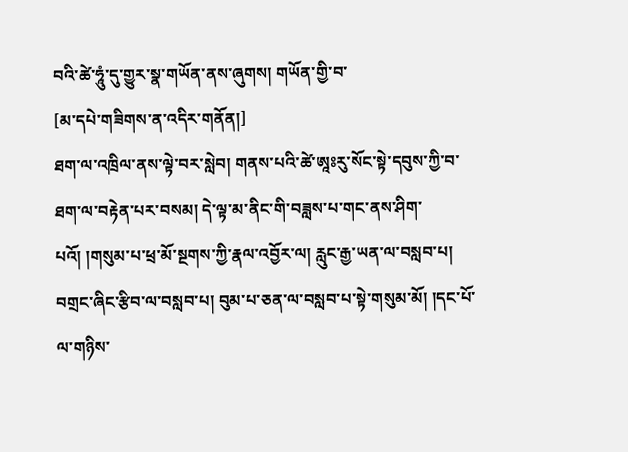བའི་ཚེ་ཧཱུཾ་དུ་གྱུར་སྣ་གཡོན་ནས་ཞུགས། གཡོན་གྱི་བ་
[མ་དཔེ་གཟིགས་ན་འདིར་གནོན།]
ཐག་ལ་འཁྲིལ་ནས་ལྟེ་བར་སླེབ། གནས་པའི་ཚེ་ཨཱཿརུ་སོང་སྟེ་དབུས་ཀྱི་བ་ཐག་ལ་བརྟེན་པར་བསམ། དེ་ལྟ་མ་ནིང་གི་བཟླས་པ་གང་ནས་ཤིག་པའོ། །གསུམ་པ་ཕྲ་མོ་སྔགས་ཀྱི་རྣལ་འབྱོར་ལ། རླུང་རྒྱ་ཡན་ལ་བསླབ་པ། བགྲང་ཞིང་རྩིབ་ལ་བསླབ་པ། བུམ་པ་ཅན་ལ་བསླབ་པ་སྟེ་གསུམ་མོ། །དང་པོ་ལ་གཉིས་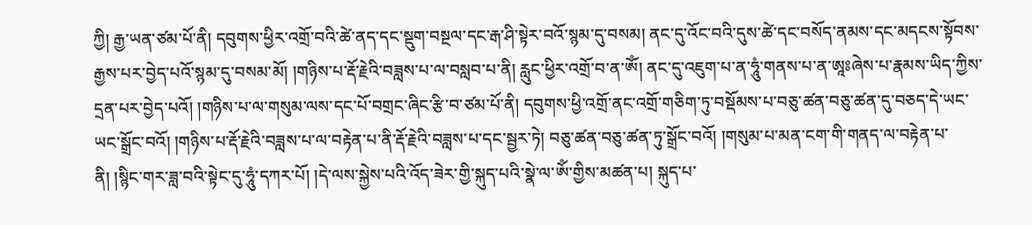ཀྱི། རྒྱ་ཡན་ཙམ་པོ་ནི། དབུགས་ཕྱིར་འགྲོ་བའི་ཚེ་ནད་དང་སྡུག་བསྔལ་དང་རྒ་ཤི་སྟེར་བའོ་སྙམ་དུ་བསམ། ནང་དུ་འོང་བའི་དུས་ཚེ་དང་བསོད་ནམས་དང་མདངས་སྟོབས་རྒྱས་པར་བྱེད་པའོ་སྙམ་དུ་བསམ་མོ། །གཉིས་པ་རྡོ་རྗེའི་བཟླས་པ་ལ་བསླབ་པ་ནི། རླུང་ཕྱིར་འགྲོ་བ་ན་ཨོཾ། ནང་དུ་འཇུག་པ་ན་ཧཱུཾ་གནས་པ་ན་ཨཱཿཞེས་པ་རྣམས་ཡིད་ཀྱིས་དྲན་པར་བྱེད་པའོ། །གཉིས་པ་ལ་གསུམ་ལས་དང་པོ་བགྲང་ཞིང་རྩི་བ་ཙམ་པོ་ནི། དབུགས་ཕྱི་འགྲོ་ནང་འགྲོ་གཅིག་ཏུ་བསྡོམས་པ་བཅུ་ཚན་བཅུ་ཚན་དུ་བཅད་དེ་ཡང་ཡང་སྒྲོང་བའོ། །གཉིས་པ་རྡོ་རྗེའི་བཟླས་པ་ལ་བརྟེན་པ་ནི་རྡོ་རྗེའི་བཟླས་པ་དང་སྦྱར་ཏེ། བཅུ་ཚན་བཅུ་ཚན་ཏུ་སྒྲོང་བའོ། །གསུམ་པ་མན་ངག་གི་གནད་ལ་བརྟེན་པ་ནི། །སྙིང་གར་ཟླ་བའི་སྟེང་དུ་ཧཱུཾ་དཀར་པོ། །དེ་ལས་སྐྱེས་པའི་འོད་ཟེར་གྱི་སྐུད་པའི་སྣེ་ལ་ཨོཾ་གྱིས་མཚན་པ། སྐུད་པ་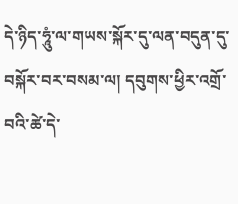དེ་ཉིད་ཧཱུཾ་ལ་གཡས་སྐོར་དུ་ལན་བདུན་དུ་བསྐོར་བར་བསམ་ལ། དབུགས་ཕྱིར་འགྲོ་བའི་ཚེ་དེ་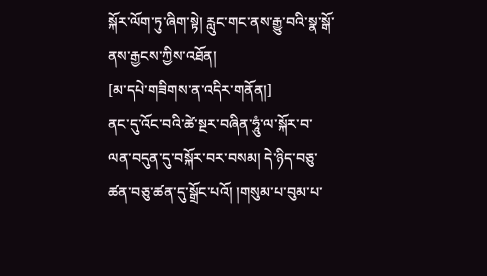སྐོར་ལོག་ཏུ་ཞིག་སྟེ། རླུང་གང་ནས་རྒྱུ་བའི་སྣ་སྒོ་ནས་རྒྱངས་ཀྱིས་འཐོན།
[མ་དཔེ་གཟིགས་ན་འདིར་གནོན།]
ནང་དུ་འོང་བའི་ཚེ་སྔར་བཞིན་ཧཱུཾ་ལ་སྐོར་བ་ལན་བདུན་དུ་བསྐོར་བར་བསམ། དེ་ཉིད་བཅུ་ཚན་བཅུ་ཚན་དུ་སྒྲོང་པའོ། །གསུམ་པ་བུམ་པ་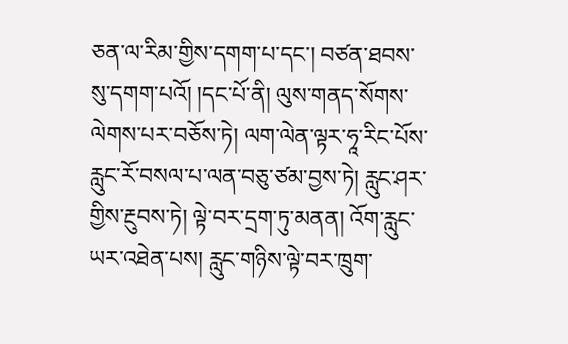ཅན་ལ་རིམ་གྱིས་དགག་པ་དང་། བཙན་ཐབས་སུ་དགག་པའོ། །དང་པོ་ནི། ལུས་གནད་སོགས་ལེགས་པར་བཅོས་ཏེ། ལག་ལེན་ལྟར་ཧཱ་རིང་པོས་རླུང་རོ་བསལ་པ་ལན་བཅུ་ཙམ་བྱས་ཏེ། རླུང་ཤར་གྱིས་རྔུབས་ཏེ། ལྟེ་བར་དྲག་ཏུ་མནན། འོག་རླུང་ཡར་འཐེན་པས། རླུང་གཉིས་ལྟེ་བར་ཁྲུག་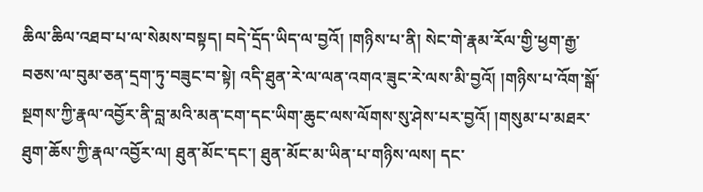ཆིལ་ཆིལ་འཐབ་པ་ལ་སེམས་བསྟད། བདེ་དྲོད་ཡིད་ལ་བྱའོ། །གཉིས་པ་ནི། སེང་གེ་རྣམ་རོལ་གྱི་ཕྱག་རྒྱ་བཅས་ལ་བུམ་ཅན་དྲག་ཏུ་བཟུང་བ་སྟེ། འདི་ཐུན་རེ་ལ་ལན་འགའ་ཟུང་རེ་ལས་མི་བྱའོ། །གཉིས་པ་འོག་སྒོ་སྔགས་ཀྱི་རྣལ་འབྱོར་ནི་བླ་མའི་མན་ངག་དང་ཡིག་ཆུང་ལས་ལོགས་སུ་ཤེས་པར་བྱའོ། །གསུམ་པ་མཐར་ཐུག་ཆོས་ཀྱི་རྣལ་འབྱོར་ལ། ཐུན་མོང་དང་། ཐུན་མོང་མ་ཡིན་པ་གཉིས་ལས། དང་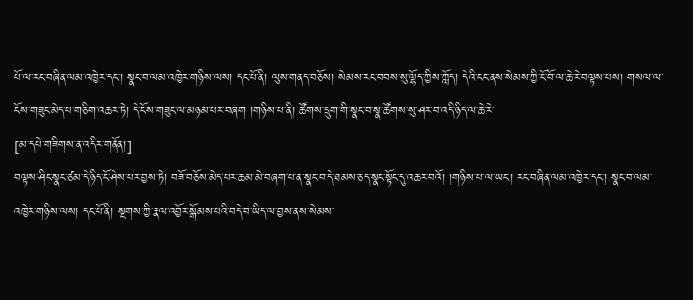པོ་ལ་རང་བཞིན་ལམ་འཁྱེར་དང་། སྣང་བ་ལམ་འཁྱེར་གཉིས་ལས། དང་པོ་ནི། ལུས་གནད་བཅོས། སེམས་རང་བབས་སུ་ལྷོད་ཀྱིས་ཀློད། དེའི་ངང་ནས་སེམས་ཀྱི་ངོ་བོ་ལ་ཆེ་རེ་བལྟས་པས། གསལ་ལ་ངོས་གཟུང་མེད་པ་གཅིག་འཆར་ཏེ། དེ་ངོས་གཟུང་ལ་མཉམ་པར་བཞག །གཉིས་པ་ནི། ཚོགས་དྲུག་གི་སྣང་བ་སྣ་ཚོགས་སུ་ཤར་བ་འདི་ཉིད་ལ་ཆེ་རེ་
[མ་དཔེ་གཟིགས་ན་འདིར་གནོན།]
བལྟས་ཤིང་སྣང་ཙམ་དེ་ཉིད་ངོ་ཤེས་པར་བྱས་ཏེ། བཟོ་བཅོས་མེད་པར་ཆམ་མེ་བཞག་པ་ན་སྣང་བ་དེ་ཐམས་ཅད་སྣང་སྟོང་དུ་འཆར་བའོ། །གཉིས་པ་ལ་ཡང་། རང་བཞིན་ལམ་འཁྱེར་དང་། སྣང་བ་ལམ་འཁྱེར་གཉིས་ལས། དང་པོ་ནི། སྔགས་ཀྱི་རྣལ་འབྱོར་སྒོམས་པའི་བདེ་བ་ཡིད་ལ་བྱས་ནས་སེམས་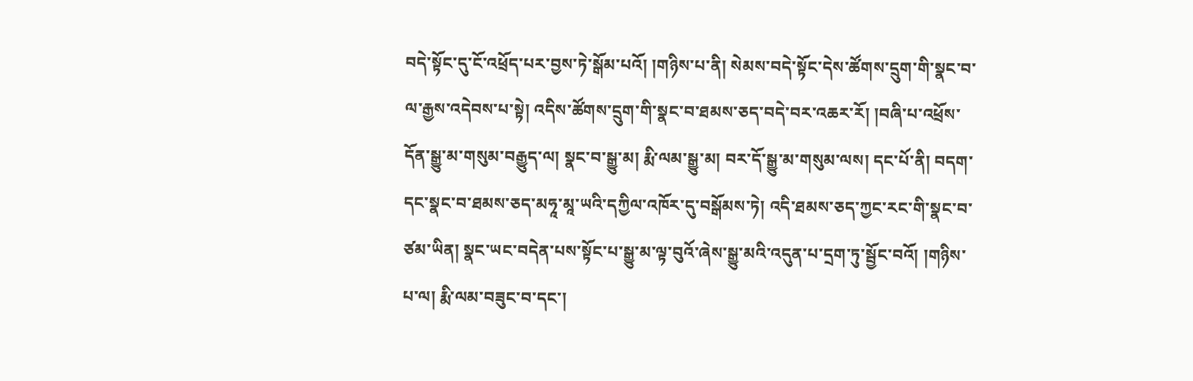བདེ་སྟོང་དུ་ངོ་འཕྲོད་པར་བྱས་ཏེ་སྒོམ་པའོ། །གཉིས་པ་ནི། སེམས་བདེ་སྟོང་དེས་ཚོགས་དྲུག་གི་སྣང་བ་ལ་རྒྱས་འདེབས་པ་སྟེ། འདིས་ཚོགས་དྲུག་གི་སྣང་བ་ཐམས་ཅད་བདེ་བར་འཆར་རོ། །བཞི་པ་འཕྲོས་དོན་སྒྱུ་མ་གསུམ་བརྒྱུད་ལ། སྣང་བ་སྒྱུ་མ། རྨི་ལམ་སྒྱུ་མ། བར་དོ་སྒྱུ་མ་གསུམ་ལས། དང་པོ་ནི། བདག་དང་སྣང་བ་ཐམས་ཅད་མཧཱ་མཱ་ཡའི་དཀྱིལ་འཁོར་དུ་བསྒོམས་ཏེ། འདི་ཐམས་ཅད་ཀྱང་རང་གི་སྣང་བ་ཙམ་ཡིན། སྣང་ཡང་བདེན་པས་སྟོང་པ་སྒྱུ་མ་ལྟ་བུའོ་ཞེས་སྒྱུ་མའི་འདུན་པ་དྲག་ཏུ་སྦྱོང་བའོ། །གཉིས་པ་ལ། རྨི་ལམ་བཟུང་བ་དང་།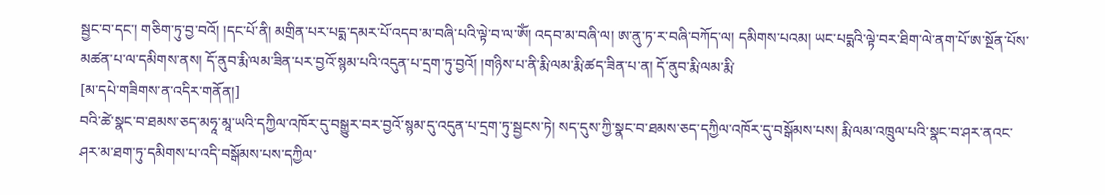སྦྱང་བ་དང་། གཅིག་ཏུ་བྱ་བའོ། །དང་པོ་ནི། མགྲིན་པར་པདྨ་དམར་པོ་འདབ་མ་བཞི་པའི་ལྟེ་བ་ལ་ཨོཾ། འདབ་མ་བཞི་ལ། ཨ་ནུ་ཏ་ར་བཞི་བཀོད་ལ། དམིགས་པའམ། ཡང་པདྨའི་ལྟེ་བར་ཐིག་ལེ་ནག་པོ་ཨ་སྔོན་པོས་མཚན་པ་ལ་དམིགས་ནས། དོ་ནུབ་རྨི་ལམ་ཟིན་པར་བྱའོ་སྙམ་པའི་འདུན་པ་དྲག་ཏུ་བྱའོ། །གཉིས་པ་ནི་རྨི་ལམ་རྨི་ཚད་ཟིན་པ་ན། དོ་ནུབ་རྨི་ལམ་རྨི་
[མ་དཔེ་གཟིགས་ན་འདིར་གནོན།]
བའི་ཚེ་སྣང་བ་ཐམས་ཅད་མཧཱ་མཱ་ཡའི་དཀྱིལ་འཁོར་དུ་བསྒྱུར་བར་བྱའོ་སྙམ་དུ་འདུན་པ་དྲག་ཏུ་སྦྱངས་ཏེ། སད་དུས་ཀྱི་སྣང་བ་ཐམས་ཅད་དཀྱིལ་འཁོར་དུ་བསྒོམས་པས། རྨི་ལམ་འཁྲུལ་པའི་སྣང་བ་ཤར་ནའང་ཤར་མ་ཐག་ཏུ་དམིགས་པ་འདི་བསྒོམས་པས་དཀྱིལ་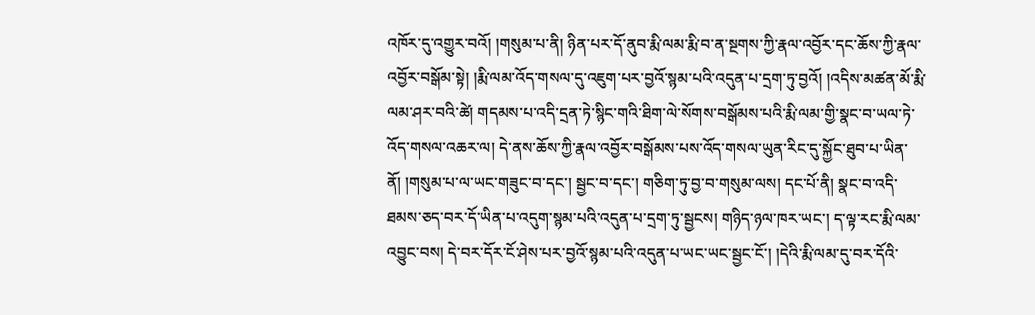འཁོར་དུ་འགྱུར་བའོ། །གསུམ་པ་ནི། ཉིན་པར་དོ་ནུབ་རྨི་ལམ་རྨི་བ་ན་སྔགས་ཀྱི་རྣལ་འབྱོར་དང་ཆོས་ཀྱི་རྣལ་འབྱོར་བསྒོམ་སྟེ། །རྨི་ལམ་འོད་གསལ་དུ་འཇུག་པར་བྱའོ་སྙམ་པའི་འདུན་པ་དྲག་ཏུ་བྱའོ། །འདིས་མཚན་མོ་རྨི་ལམ་ཤར་བའི་ཚེ། གདམས་པ་འདི་དྲན་ཏེ་སྙིང་གའི་ཐིག་ལེ་སོགས་བསྒོམས་པའི་རྨི་ལམ་གྱི་སྣང་བ་ཡལ་ཏེ་འོད་གསལ་འཆར་ལ། དེ་ནས་ཆོས་ཀྱི་རྣལ་འབྱོར་བསྒོམས་པས་འོད་གསལ་ཡུན་རིང་དུ་སྐྱོང་ཐུབ་པ་ཡིན་ནོ། །གསུམ་པ་ལ་ཡང་གཟུང་བ་དང་། སྦྱང་བ་དང་། གཅིག་ཏུ་བྱ་བ་གསུམ་ལས། དང་པོ་ནི། སྣང་བ་འདི་ཐམས་ཅད་བར་དོ་ཡིན་པ་འདུག་སྙམ་པའི་འདུན་པ་དྲག་ཏུ་སྦྱངས། གཉིད་ཉལ་ཁར་ཡང་། ད་ལྟ་རང་རྨི་ལམ་འབྱུང་བས། དེ་བར་དོར་ངོ་ཤེས་པར་བྱའོ་སྙམ་པའི་འདུན་པ་ཡང་ཡང་སྦྱང་ངོ་། །དེའི་རྨི་ལམ་དུ་བར་དོའི་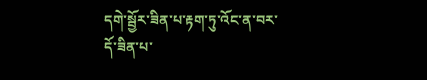དགེ་སྦྱོར་ཟིན་པ་རྟག་ཏུ་འོང་ན་བར་དོ་ཟིན་པ་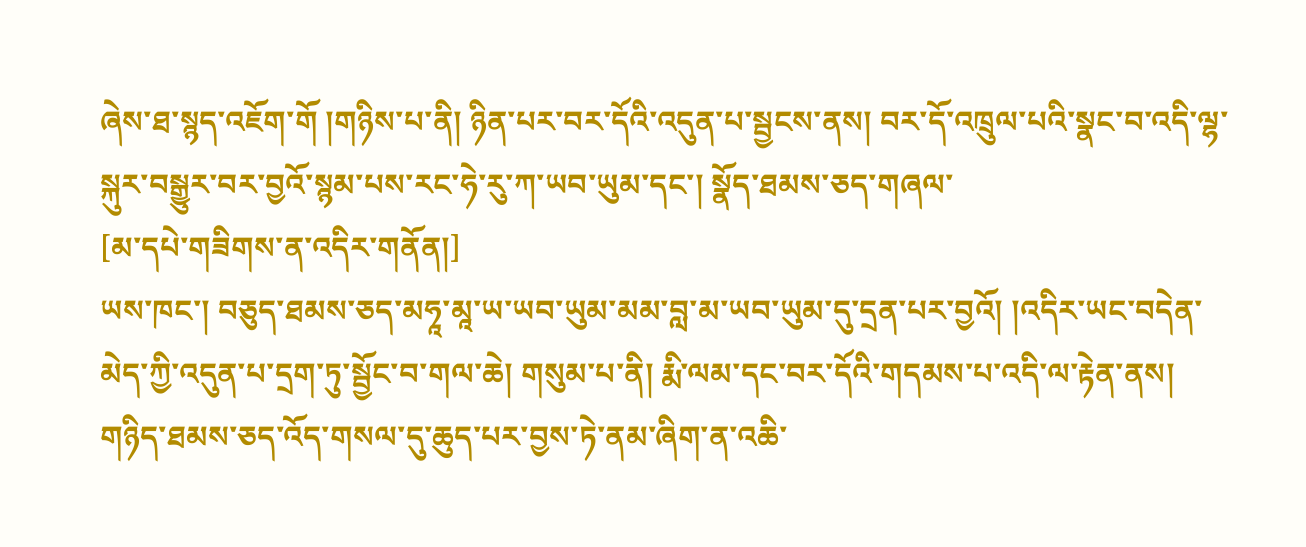ཞེས་ཐ་སྙད་འཇོག་གོ །གཉིས་པ་ནི། ཉིན་པར་བར་དོའི་འདུན་པ་སྦྱངས་ནས། བར་དོ་འཁྲུལ་པའི་སྣང་བ་འདི་ལྷ་སྐུར་བསྒྱུར་བར་བྱའོ་སྙམ་པས་རང་ཧེ་རུ་ཀ་ཡབ་ཡུམ་དང་། སྣོད་ཐམས་ཅད་གཞལ་
[མ་དཔེ་གཟིགས་ན་འདིར་གནོན།]
ཡས་ཁང་། བཅུད་ཐམས་ཅད་མཧཱ་མཱ་ཡ་ཡབ་ཡུམ་མམ་བླ་མ་ཡབ་ཡུམ་དུ་དྲན་པར་བྱའོ། །འདིར་ཡང་བདེན་མེད་ཀྱི་འདུན་པ་དྲག་ཏུ་སྦྱོང་བ་གལ་ཆེ། གསུམ་པ་ནི། རྨི་ལམ་དང་བར་དོའི་གདམས་པ་འདི་ལ་རྟེན་ནས། གཉིད་ཐམས་ཅད་འོད་གསལ་དུ་ཆུད་པར་བྱས་ཏེ་ནམ་ཞིག་ན་འཆི་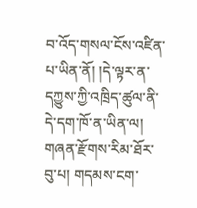བ་འོད་གསལ་ངོས་འཛིན་པ་ཡིན་ནོ། །དེ་ལྟར་ན་དཀྱུས་ཀྱི་འཁྲིད་ཚུལ་ནི་དེ་དག་ཁོ་ན་ཡིན་ལ། གཞན་རྫོགས་རིམ་ཐོར་བུ་པ། གདམས་ངག་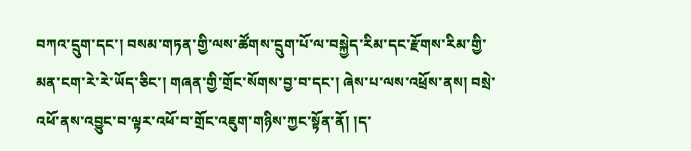བཀའ་དྲུག་དང་། བསམ་གཏན་གྱི་ལས་ཚོགས་དྲུག་པོ་ལ་བསྐྱེད་རིམ་དང་རྫོགས་རིམ་གྱི་མན་ངག་རེ་རེ་ཡོད་ཅིང་། གཞན་གྱི་གྲོང་སོགས་བྱ་བ་དང་། ཞེས་པ་ལས་འཕྲོས་ནས། བསྲེ་འཕོ་ནས་འབྱུང་བ་ལྟར་འཕོ་བ་གྲོང་འཇུག་གཉིས་ཀྱང་སྟོན་ནོ། །ད་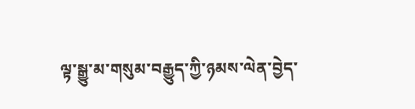ལྟ་སྒྱུ་མ་གསུམ་བརྒྱུད་ཀྱི་ཉམས་ལེན་བྱེད་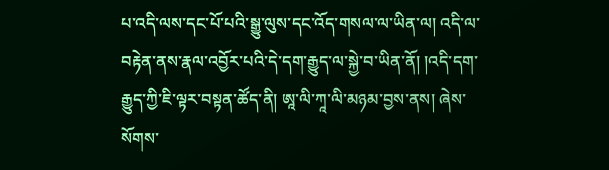པ་འདི་ལས་དང་པོ་པའི་སྒྱུ་ལུས་དང་འོད་གསལ་ལ་ཡིན་ལ། འདི་ལ་བརྟེན་ནས་རྣལ་འབྱོར་པའི་དེ་དག་རྒྱུད་ལ་སྐྱེ་བ་ཡིན་ནོ། །འདི་དག་རྒྱུད་ཀྱི་ཇི་ལྟར་བསྟན་ཚོད་ནི། ཨཱ་ལི་ཀཱ་ལི་མཉམ་བྱས་ནས། ཞེས་སོགས་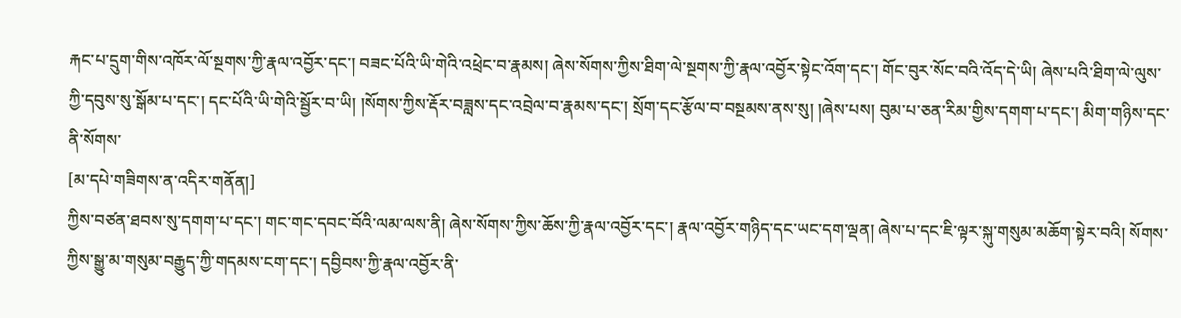རྐང་པ་དྲུག་གིས་འཁོར་ལོ་སྔགས་ཀྱི་རྣལ་འབྱོར་དང་། བཟང་པོའི་ཡི་གེའི་འཕྲེང་བ་རྣམས། ཞེས་སོགས་ཀྱིས་ཐིག་ལེ་སྔགས་ཀྱི་རྣལ་འབྱོར་སྟེང་འོག་དང་། གོང་བུར་སོང་བའི་འོད་དེ་ཡི། ཞེས་པའི་ཐིག་ལེ་ལུས་ཀྱི་དབུས་སུ་སྒོམ་པ་དང་། དང་པོའི་ཡི་གེའི་སྦྱོར་བ་ཡི། །སོགས་ཀྱིས་རྡོར་བཟླས་དང་འབྲེལ་བ་རྣམས་དང་། སྲོག་དང་རྩོལ་བ་བསྔམས་ནས་སུ། །ཞེས་པས། བུམ་པ་ཅན་རིམ་གྱིས་དགག་པ་དང་། མིག་གཉིས་དང་ནི་སོགས་
[མ་དཔེ་གཟིགས་ན་འདིར་གནོན།]
ཀྱིས་བཙན་ཐབས་སུ་དགག་པ་དང་། གང་གང་དབང་བོའི་ལམ་ལས་ནི། ཞེས་སོགས་ཀྱིས་ཆོས་ཀྱི་རྣལ་འབྱོར་དང་། རྣལ་འབྱོར་གཉིད་དང་ཡང་དག་ལྡན། ཞེས་པ་དང་ཇི་ལྟར་སྐུ་གསུམ་མཆོག་སྟེར་བའི། སོགས་ཀྱིས་སྒྱུ་མ་གསུམ་བརྒྱུད་ཀྱི་གདམས་ངག་དང་། དབྱིབས་ཀྱི་རྣལ་འབྱོར་ནི་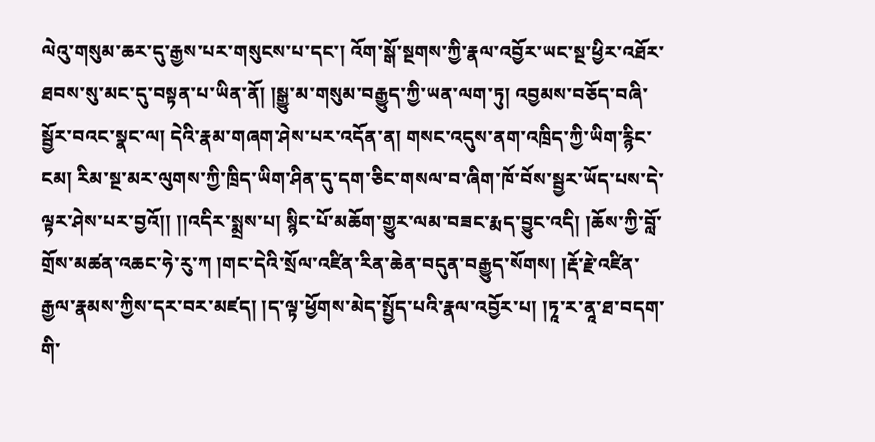ལེའུ་གསུམ་ཆར་དུ་རྒྱས་པར་གསུངས་པ་དང་། འོག་སྒོ་སྔགས་ཀྱི་རྣལ་འབྱོར་ཡང་སྔ་ཕྱིར་འཐོར་ཐབས་སུ་མང་དུ་བསྟན་པ་ཡིན་ནོ། །སྒྱུ་མ་གསུམ་བརྒྱུད་ཀྱི་ཡན་ལག་ཏུ། འབྱམས་བཅོད་བཞི་སྦྱོར་བའང་སྣང་ལ། དེའི་རྣམ་གཞག་ཤེས་པར་འདོན་ན། གསང་འདུས་ནག་འཁྲིད་ཀྱི་ཡིག་རྙིང་ངམ། རིམ་སྔ་མར་ལུགས་ཀྱི་ཁྲིད་ཡིག་ཤིན་དུ་དག་ཅིང་གསལ་བ་ཞིག་ཁོ་བོས་སྦྱར་ཡོད་པས་དེ་ལྟར་ཤེས་པར་བྱའོ།། །།འདིར་སྨྲས་པ། སྙིང་པོ་མཆོག་གྱུར་ལམ་བཟང་རྨད་བྱུང་འདི། །ཆོས་ཀྱི་བློ་གྲོས་མཚན་འཆང་ཧེ་རུ་ཀ །གང་དེའི་སྲོལ་འཛིན་རིན་ཆེན་བདུན་བརྒྱུད་སོགས། །རྡོ་རྗེ་འཛིན་རྒྱལ་རྣམས་ཀྱིས་དར་བར་མཛད། །ད་ལྟ་ཕྱོགས་མེད་སྤྱོད་པའི་རྣལ་འབྱོར་པ། །ཏཱ་ར་ནཱ་ཐ་བདག་གི་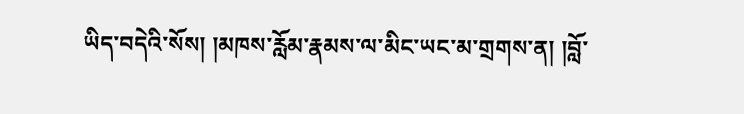ཡིད་བདེའི་སོས། །མཁས་རློམ་རྣམས་ལ་མིང་ཡང་མ་གྲགས་ན། །བློ་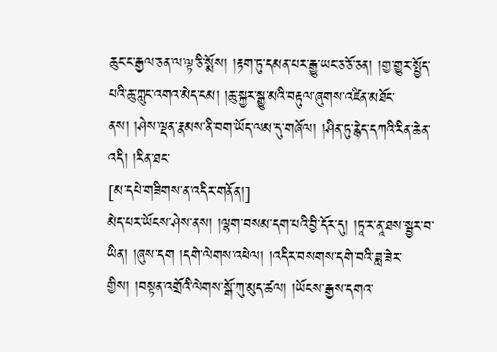ཆུང་ང་རྒྱལ་ཅན་ལ་ལྟ་ཅི་སྨོས། །རྟག་ཏུ་དམན་པར་རྒྱུ་ཡང་ཅ་ཅོ་ཅན། །གྱ་གྱུར་སྤྱོད་པའི་ཆུ་ཀླུང་འགའ་མེད་ངམ། །ཆུ་སྐྱར་སྒྱུ་མའི་བརྟུལ་ཞུགས་འཛིན་མཐོང་ནས། །ཤེས་ལྡན་རྣམས་ནི་བག་ཡོད་ལམ་དུ་གཞོལ། །ཤིན་ཏུ་རྙེད་དཀའི་རིན་ཆེན་འདི། །རིན་ཐང་
[མ་དཔེ་གཟིགས་ན་འདིར་གནོན།]
མེད་པར་ཡོངས་ཤེས་ནས། །ལྷག་བསམ་དག་པའི་བྱི་དོར་དུ། །ཏཱ་ར་ནཱ་ཐས་སྦྱར་བ་ཡིན། །ཞུས་དག །དགེ་ལེགས་འཕེལ། །འདིར་བསགས་དགེ་བའི་ཟླ་ཟེར་གྱིས། །བསྟན་འགྲོའི་ལེགས་སྒོ་ཀུ་མུད་ཚལ། །ཡོངས་རྒྱས་དགའ་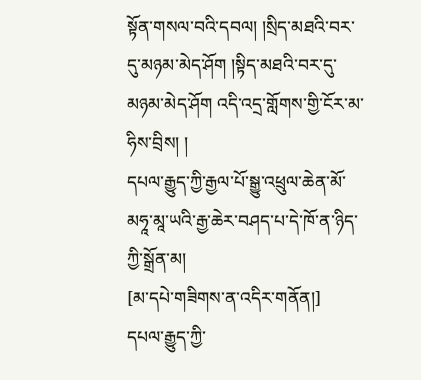སྟོན་གསལ་བའི་དབལ། །སྲིད་མཐའི་བར་དུ་མཉམ་མེད་ཤོག །སྟིད་མཐའི་བར་དུ་མཉམ་མེད་ཤོག འདི་འདྲ་གློགས་གྱི་ངོར་མ་ཧིས་བྲིས། །
དཔལ་རྒྱུད་ཀྱི་རྒྱལ་པོ་སྒྱུ་འཕྲུལ་ཆེན་མོ་མཧཱ་མཱ་ཡའི་རྒྱ་ཆེར་བཤད་པ་དེ་ཁོ་ན་ཉིད་ཀྱི་སྒྲོན་མ།
[མ་དཔེ་གཟིགས་ན་འདིར་གནོན།]
དཔལ་རྒྱུད་ཀྱི་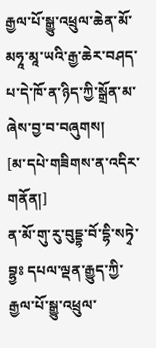རྒྱལ་པོ་སྒྱུ་འཕྲུལ་ཆེན་མོ་མཧཱ་མཱ་ཡའི་རྒྱ་ཆེར་བཤད་པ་དེ་ཁོ་ན་ཉིད་ཀྱི་སྒྲོན་མ་ཞེས་བྱ་བ་བཞུགས།
[མ་དཔེ་གཟིགས་ན་འདིར་གནོན།]
ན་མོ་གུ་རུ་བུདྡྷ་བོ་དྷི་སཏྭེ་བྷྱཿ དཔལ་ལྡན་རྒྱུད་ཀྱི་རྒྱལ་པོ་སྒྱུ་འཕྲུལ་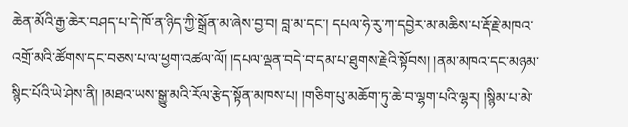ཆེན་མོའི་རྒྱ་ཆེར་བཤད་པ་དེ་ཁོ་ན་ཉིད་ཀྱི་སྒྲོན་མ་ཞེས་བྱ་བ། བླ་མ་དང་། དཔལ་ཧེ་རུ་ཀ་དབྱེར་མ་མཆིས་པ་རྡོ་རྗེ་མཁའ་འགྲོ་མའི་ཚོགས་དང་བཅས་པ་ལ་ཕྱག་འཚལ་ལོ། །དཔལ་ལྡན་བདེ་བ་དམ་པ་ཐུགས་རྗེའི་སྟོབས། །ནམ་མཁའ་དང་མཉམ་སྙིང་པོའི་ཡེ་ཤེས་ནི། །མཐའ་ཡས་སྒྱུ་མའི་རོལ་རྩེད་སྟོན་མཁས་པ། །གཅིག་པུ་མཆོག་ཏུ་ཆེ་བ་ལྷག་པའི་ལྷར། །སྙིམ་པ་མེ་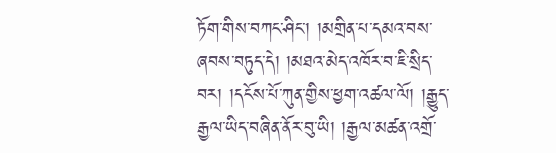ཏོག་གིས་བཀང་ཤིང་། །མགྲིན་པ་དམའ་བས་ཞབས་བཏུད་དེ། །མཐའ་མེད་འཁོར་བ་ཇི་སྲིད་བར། །དངོས་པོ་ཀུན་གྱིས་ཕྱག་འཚལ་ལོ། །རྒྱུད་རྒྱལ་ཡིད་བཞིན་ནོར་བུ་ཡི། །རྒྱལ་མཚན་འགྲོ་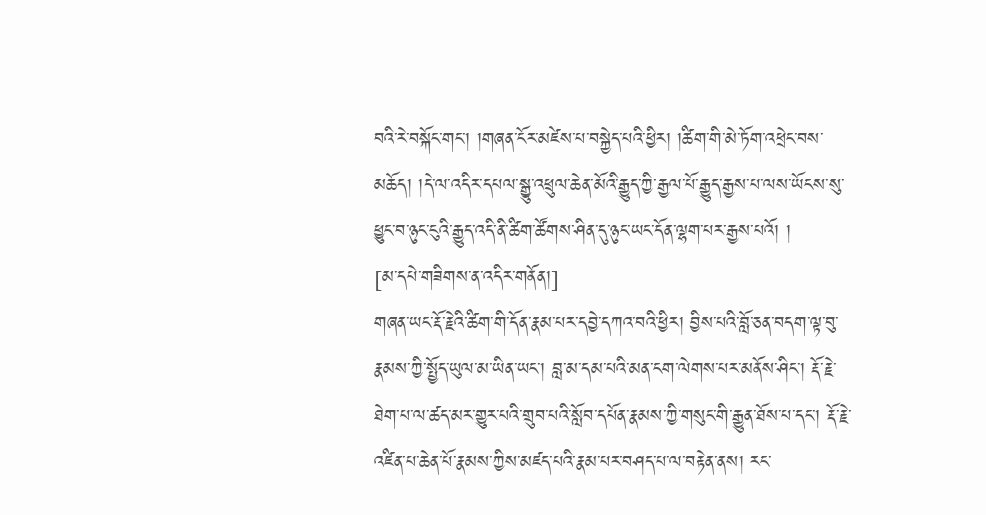བའི་རེ་བསྐོང་གང་། །གཞན་ངོར་མཛེས་པ་བསྐྱེད་པའི་ཕྱིར། །ཚིག་གི་མེ་ཏོག་འཕྲེང་བས་མཆོད། །དེ་ལ་འདིར་དཔལ་སྒྱུ་འཕྲུལ་ཆེན་མོའི་རྒྱུད་ཀྱི་རྒྱལ་པོ་རྒྱུད་རྒྱས་པ་ལས་ཡོངས་སུ་ཕྱུང་བ་ཉུང་ངུའི་རྒྱུད་འདི་ནི་ཚིག་ཚོགས་ཤིན་དུ་ཉུང་ཡང་དོན་ལྷག་པར་རྒྱས་པའོ། །
[མ་དཔེ་གཟིགས་ན་འདིར་གནོན།]
གཞན་ཡང་རྡོ་རྗེའི་ཚིག་གི་དོན་རྣམ་པར་དབྱེ་དཀའ་བའི་ཕྱིར། བྱིས་པའི་བློ་ཅན་བདག་ལྟ་བུ་རྣམས་ཀྱི་སྤྱོད་ཡུལ་མ་ཡིན་ཡང་། བླ་མ་དམ་པའི་མན་ངག་ལེགས་པར་མནོས་ཤིང་། རྡོ་རྗེ་ཐེག་པ་ལ་ཚད་མར་གྱུར་པའི་གྲུབ་པའི་སློབ་དཔོན་རྣམས་ཀྱི་གསུང་གི་རྒྱུན་ཐོས་པ་དང་། རྡོ་རྗེ་འཛིན་པ་ཆེན་པོ་རྣམས་ཀྱིས་མཛད་པའི་རྣམ་པར་བཤད་པ་ལ་བརྟེན་ནས། རང་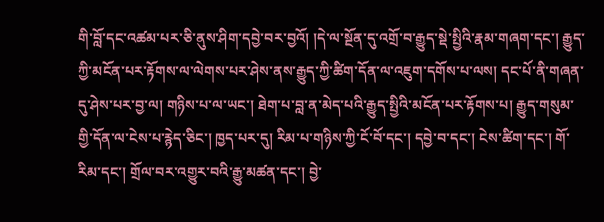གི་བློ་དང་འཚམ་པར་ཅི་ནུས་ཤིག་དབྱེ་བར་བྱའོ། །དེ་ལ་སྔོན་དུ་འགྲོ་བ་རྒྱུད་སྡེ་སྤྱིའི་རྣམ་གཞག་དང་། རྒྱུད་ཀྱི་མངོན་པར་རྟོགས་ལ་ལེགས་པར་ཤེས་ནས་རྒྱུད་ཀྱི་ཚིག་དོན་ལ་འཇུག་དགོས་པ་ལས། དང་པོ་ནི་གཞན་དུ་ཤེས་པར་བྱ་ལ། གཉིས་པ་ལ་ཡང་། ཐེག་པ་བླ་ན་མེད་པའི་རྒྱུད་སྤྱིའི་མངོན་པར་རྟོགས་པ། རྒྱུད་གསུམ་གྱི་དོན་ལ་ངེས་པ་རྙེད་ཅིང་། ཁྱད་པར་དུ། རིམ་པ་གཉིས་ཀྱི་ངོ་བོ་དང་། དབྱེ་བ་དང་། ངེས་ཚིག་དང་། གོ་རིམ་དང་། གྲོལ་བར་འགྱུར་བའི་རྒྱུ་མཚན་དང་། བྱེ་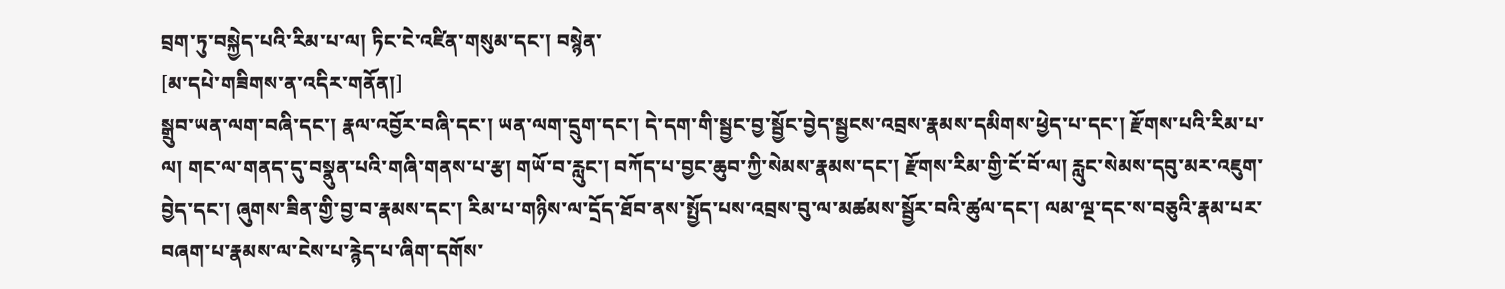བྲག་ཏུ་བསྐྱེད་པའི་རིམ་པ་ལ། ཏིང་ངེ་འཛིན་གསུམ་དང་། བསྙེན་
[མ་དཔེ་གཟིགས་ན་འདིར་གནོན།]
སྒྲུབ་ཡན་ལག་བཞི་དང་། རྣལ་འབྱོར་བཞི་དང་། ཡན་ལག་དྲུག་དང་། དེ་དག་གི་སྦྱང་བྱ་སྦྱོང་བྱེད་སྦྱངས་འབྲས་རྣམས་དམིགས་ཕྱེད་པ་དང་། རྫོགས་པའི་རིམ་པ་ལ། གང་ལ་གནད་དུ་བསྣུན་པའི་གཞི་གནས་པ་རྩ། གཡོ་བ་རླུང་། བཀོད་པ་བྱང་ཆུབ་ཀྱི་སེམས་རྣམས་དང་། རྫོགས་རིམ་གྱི་ངོ་བོ་ལ། རླུང་སེམས་དབུ་མར་འཇུག་བྱེད་དང་། ཞུགས་ཟིན་གྱི་བྱ་བ་རྣམས་དང་། རིམ་པ་གཉིས་ལ་དྲོད་ཐོབ་ནས་སྤྱོད་པས་འབྲས་བུ་ལ་མཚམས་སྦྱོར་བའི་ཚུལ་དང་། ལམ་ལྔ་དང་ས་བཅུའི་རྣམ་པར་བཞག་པ་རྣམས་ལ་ངེས་པ་རྙེད་པ་ཞིག་དགོས་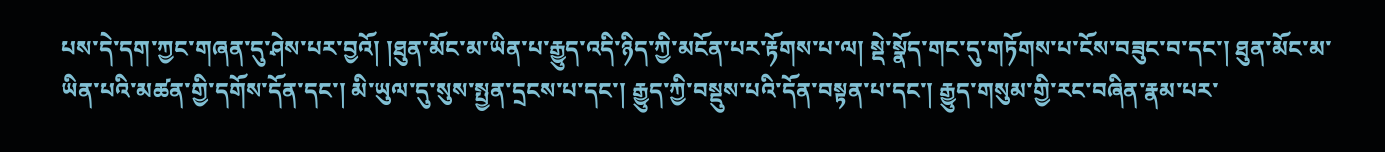པས་དེ་དག་ཀྱང་གཞན་དུ་ཤེས་པར་བྱའོ། །ཐུན་མོང་མ་ཡིན་པ་རྒྱུད་འདི་ཉིད་ཀྱི་མངོན་པར་རྟོགས་པ་ལ། སྡེ་སྣོད་གང་དུ་གཏོགས་པ་ངོས་བཟུང་བ་དང་། ཐུན་མོང་མ་ཡིན་པའི་མཚན་གྱི་དགོས་དོན་དང་། མི་ཡུལ་དུ་སུས་སྤྱན་དྲངས་པ་དང་། རྒྱུད་ཀྱི་བསྡུས་པའི་དོན་བསྟན་པ་དང་། རྒྱུད་གསུམ་གྱི་རང་བཞིན་རྣམ་པར་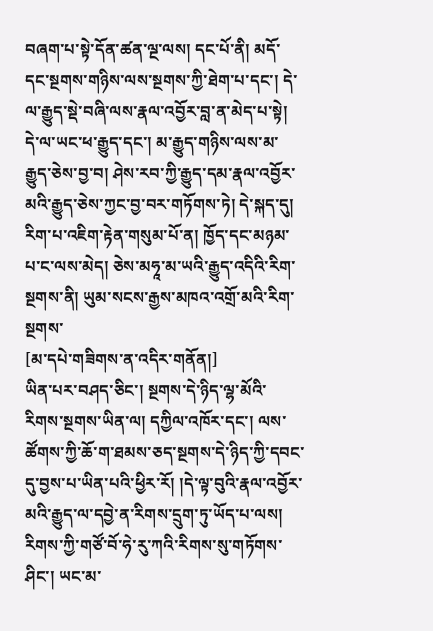བཞག་པ་སྟེ་དོན་ཚན་ལྔ་ལས། དང་པོ་ནི། མདོ་དང་སྔགས་གཉིས་ལས་སྔགས་ཀྱི་ཐེག་པ་དང་། དེ་ལ་རྒྱུད་སྡེ་བཞི་ལས་རྣལ་འབྱོར་བླ་ན་མེད་པ་སྟེ། དེ་ལ་ཡང་ཕ་རྒྱུད་དང་། མ་རྒྱུད་གཉིས་ལས་མ་རྒྱུད་ཅེས་བྱ་བ། ཤེས་རབ་ཀྱི་རྒྱུད་དམ་རྣལ་འབྱོར་མའི་རྒྱུད་ཅེས་ཀྱང་བྱ་བར་གཏོགས་ཏེ། དེ་སྐད་དུ། རིག་པ་འཇིག་རྟེན་གསུམ་པོ་ན། ཁྱོད་དང་མཉམ་པ་ང་ལས་མེད། ཅེས་མཧཱ་མ་ཡའི་རྒྱུད་འདིའི་རིག་སྔགས་ནི། ཡུམ་སངས་རྒྱས་མཁའ་འགྲོ་མའི་རིག་སྔགས་
[མ་དཔེ་གཟིགས་ན་འདིར་གནོན།]
ཡིན་པར་བཤད་ཅིང་། སྔགས་དེ་ཉིད་ལྷ་མོའི་རིགས་སྔགས་ཡིན་ལ། དཀྱིལ་འཁོར་དང་། ལས་ཚོགས་ཀྱི་ཆོ་ག་ཐམས་ཅད་སྔགས་དེ་ཉིད་ཀྱི་དབང་དུ་བྱས་པ་ཡིན་པའི་ཕྱིར་རོ། །དེ་ལྟ་བུའི་རྣལ་འབྱོར་མའི་རྒྱུད་ལ་དབྱེ་ན་རིགས་དྲུག་ཏུ་ཡོད་པ་ལས། རིགས་ཀྱི་གཙོ་བོ་ཧེ་རུ་ཀའི་རིགས་སུ་གཏོགས་ཤིང་། ཡང་མ་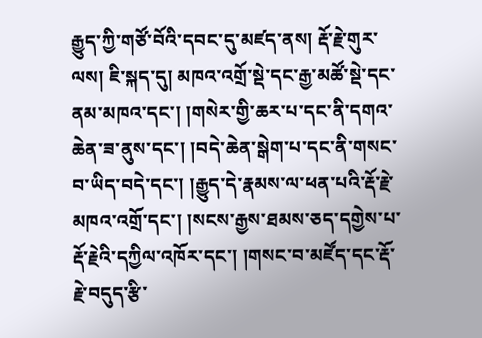རྒྱུད་ཀྱི་གཙོ་བོའི་དབང་དུ་མཛད་ནས། རྡོ་རྗེ་གུར་ལས། ཇི་སྐད་དུ། མཁའ་འགྲོ་སྡེ་དང་རྒྱ་མཚོ་སྡེ་དང་ནམ་མཁའ་དང་། །གསེར་གྱི་ཆར་པ་དང་ནི་དགའ་ཆེན་ཟ་ནུས་དང་། །བདེ་ཆེན་སྒེག་པ་དང་ནི་གསང་བ་ཡིད་བདེ་དང་། །རྒྱུད་དེ་རྣམས་ལ་ཕན་པའི་རྡོ་རྗེ་མཁའ་འགྲོ་དང་། །སངས་རྒྱས་ཐམས་ཅད་དགྱེས་པ་རྡོ་རྗེའི་དཀྱིལ་འཁོར་དང་། །གསང་བ་མཛོད་དང་རྡོ་རྗེ་བདུད་རྩི་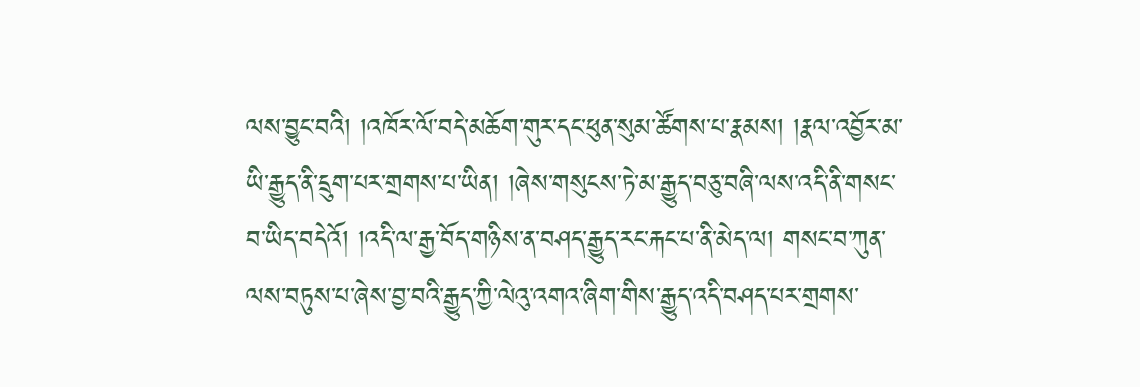ལས་བྱུང་བའི། །འཁོར་ལོ་བདེ་མཆོག་གུར་དང་ཕུན་སུམ་ཚོགས་པ་རྣམས། །རྣལ་འབྱོར་མ་ཡི་རྒྱུད་ནི་དྲུག་པར་གྲགས་པ་ཡིན། །ཞེས་གསུངས་ཏེ་མ་རྒྱུད་བཅུ་བཞི་ལས་འདི་ནི་གསང་བ་ཡིད་བདེའོ། །འདི་ལ་རྒྱ་བོད་གཉིས་ན་བཤད་རྒྱུད་རང་རྐང་པ་ནི་མེད་ལ། གསང་བ་ཀུན་ལས་བཏུས་པ་ཞེས་བྱ་བའི་རྒྱུད་ཀྱི་ལེའུ་འགའ་ཞིག་གིས་རྒྱུད་འདི་བཤད་པར་གྲགས་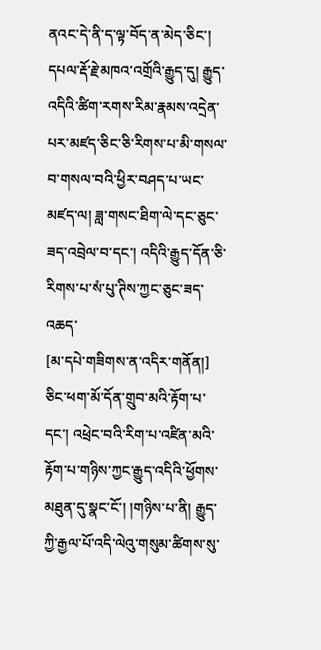ནའང་དེ་ནི་ད་ལྟ་བོད་ན་མེད་ཅིང་། དཔལ་རྡོ་རྗེ་མཁའ་འགྲོའི་རྒྱུད་དུ། རྒྱུད་འདིའི་ཚིག་རགས་རིམ་རྣམས་འདྲེན་པར་མཛད་ཅིང་ཅི་རིགས་པ་མི་གསལ་བ་གསལ་བའི་ཕྱིར་བཤད་པ་ཡང་མཛད་ལ། ཟླ་གསང་ཐིག་ལེ་དང་ཅུང་ཟད་འབྲེལ་བ་དང་། འདིའི་རྒྱུད་དོན་ཅི་རིགས་པ་སཾ་པུ་ཊིས་ཀྱང་ཅུང་ཟད་འཆད་
[མ་དཔེ་གཟིགས་ན་འདིར་གནོན།]
ཅིང་ཕག་མོ་དོན་གྲུབ་མའི་རྟོག་པ་དང་། འཕྲེང་བའི་རིག་པ་འཛིན་མའི་རྟོག་པ་གཉིས་ཀྱང་རྒྱུད་འདིའི་ཕྱོགས་མཐུན་དུ་སྣང་ངོ་། །གཉིས་པ་ནི། རྒྱུད་ཀྱི་རྒྱལ་པོ་འདི་ལེའུ་གསུམ་ཚིགས་སུ་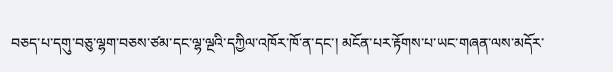བཅད་པ་དགུ་བཅུ་ལྷག་བཅས་ཙམ་དང་ལྷ་ལྔའི་དཀྱིལ་འཁོར་ཁོ་ན་དང་། མངོན་པར་རྟོགས་པ་ཡང་གཞན་ལས་མདོར་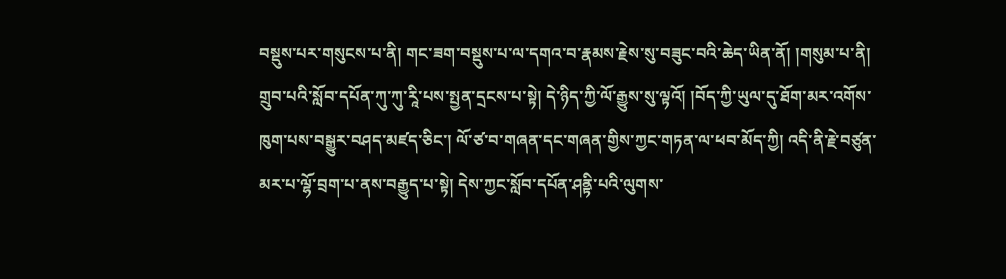བསྡུས་པར་གསུངས་པ་ནི། གང་ཟག་བསྡུས་པ་ལ་དགའ་བ་རྣམས་རྗེས་སུ་བཟུང་བའི་ཆེད་ཡིན་ནོ། །གསུམ་པ་ནི། གྲུབ་པའི་སློབ་དཔོན་ཀུ་ཀུ་རཱི་པས་སྤྱན་དྲངས་པ་སྟེ། དེ་ཉིད་ཀྱི་ལོ་རྒྱུས་སུ་ལྟའོ། །བོད་ཀྱི་ཡུལ་དུ་ཐོག་མར་འགོས་ཁུག་པས་བསྒྱུར་བཤད་མཛད་ཅིང་། ལོ་ཙ་བ་གཞན་དང་གཞན་གྱིས་ཀྱང་གཏན་ལ་ཕབ་མོད་ཀྱི། འདི་ནི་རྗེ་བཙུན་མར་པ་ལྷོ་བྲག་པ་ནས་བརྒྱུད་པ་སྟེ། དེས་ཀྱང་སློབ་དཔོན་ཤནྟི་པའི་ལུགས་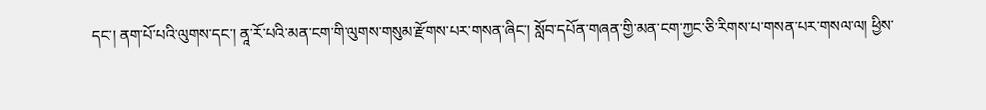དང་། ནག་པོ་པའི་ལུགས་དང་། ནཱ་རོ་པའི་མན་ངག་གི་ལུགས་གསུམ་རྫོགས་པར་གསན་ཞིང་། སློབ་དཔོན་གཞན་གྱི་མན་ངག་ཀྱང་ཅི་རིགས་པ་གསན་པར་གསལ་ལ། ཕྱིས་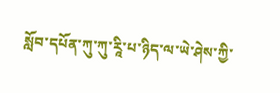སློབ་དཔོན་ཀུ་ཀུ་རཱི་པ་ཉིད་ལ་ཡེ་ཤེས་ཀྱི་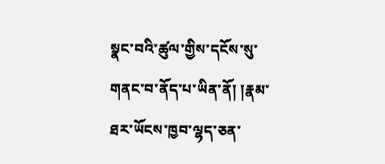སྣང་བའི་ཚུལ་གྱིས་དངོས་སུ་གནང་བ་ནོད་པ་ཡིན་ནོ། །རྣམ་ཐར་ཡོངས་ཁྱབ་ལྷད་ཅན་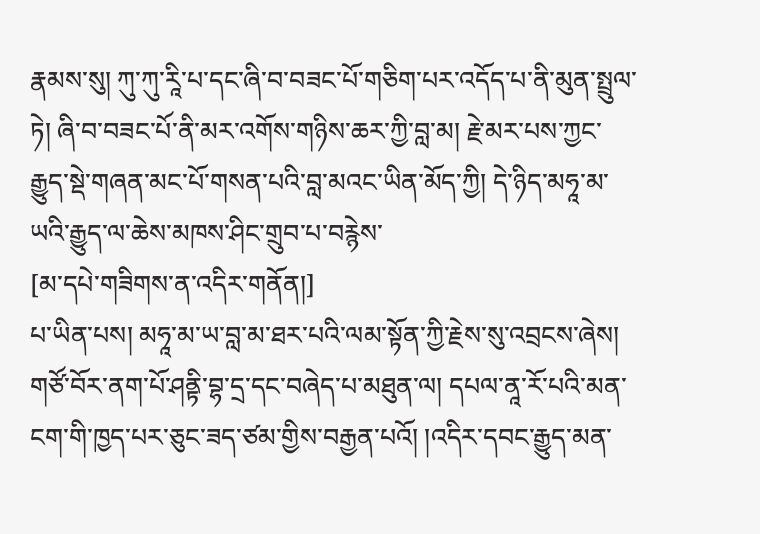རྣམས་སུ། ཀུ་ཀུ་རཱི་པ་དང་ཞི་བ་བཟང་པོ་གཅིག་པར་འདོད་པ་ནི་མུན་སྤྲུལ་ཏེ། ཞི་བ་བཟང་པོ་ནི་མར་འགོས་གཉིས་ཆར་ཀྱི་བླ་མ། རྗེ་མར་པས་ཀྱང་རྒྱུད་སྡེ་གཞན་མང་པོ་གསན་པའི་བླ་མའང་ཡིན་མོད་ཀྱི། དེ་ཉིད་མཧཱ་མ་ཡའི་རྒྱུད་ལ་ཆེས་མཁས་ཤིང་གྲུབ་པ་བརྙེས་
[མ་དཔེ་གཟིགས་ན་འདིར་གནོན།]
པ་ཡིན་པས། མཧཱ་མ་ཡ་བླ་མ་ཐར་པའི་ལམ་སྟོན་ཀྱི་རྗེས་སུ་འབྲངས་ཞེས། གཙོ་བོར་ནག་པོ་ཤནྟི་བྷ་དྲ་དང་བཞེད་པ་མཐུན་ལ། དཔལ་ནཱ་རོ་པའི་མན་ངག་གི་ཁྱད་པར་ཅུང་ཟད་ཙམ་གྱིས་བརྒྱན་པའོ། །འདིར་དབང་རྒྱུད་མན་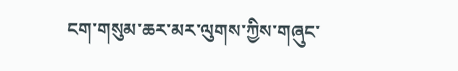ངག་གསུམ་ཆར་མར་ལུགས་ཀྱིས་གཞུང་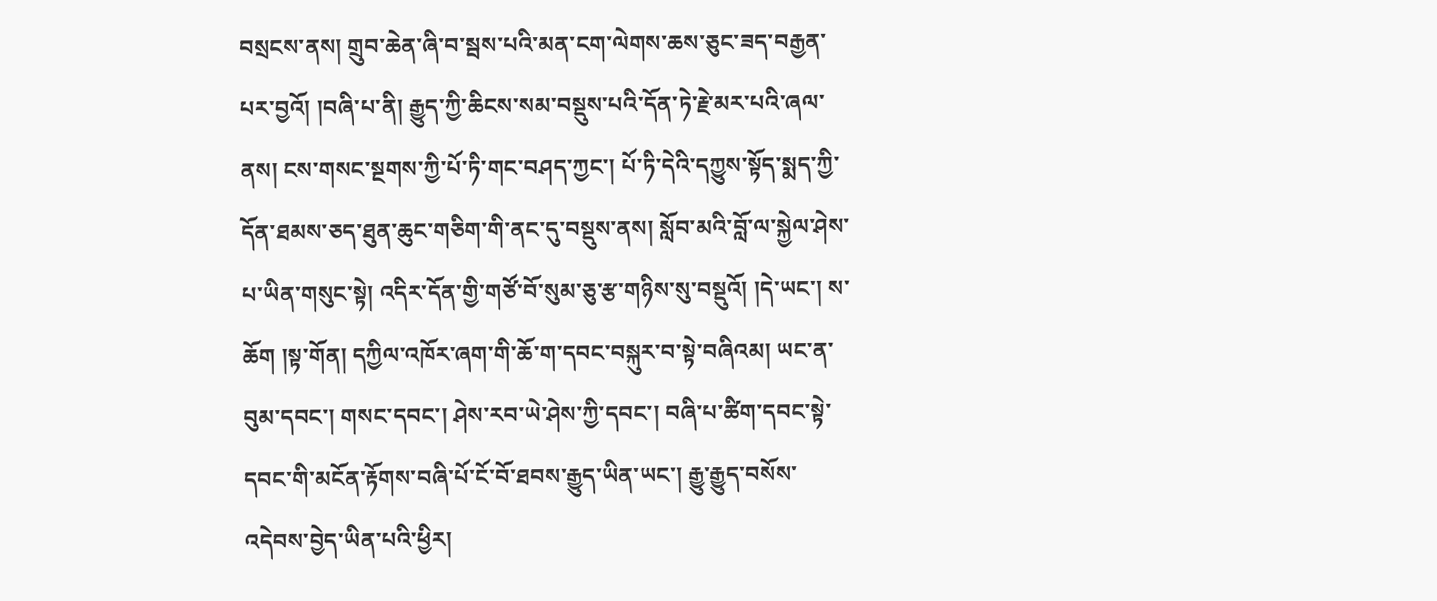བསྲངས་ནས། གྲུབ་ཆེན་ཞི་བ་སྦས་པའི་མན་ངག་ལེགས་ཆས་ཅུང་ཟད་བརྒྱན་པར་བྱའོ། །བཞི་པ་ནི། རྒྱུད་ཀྱི་ཆིངས་སམ་བསྡུས་པའི་དོན་ཏེ་རྗེ་མར་པའི་ཞལ་ནས། ངས་གསང་སྔགས་ཀྱི་པོ་ཏི་གང་བཤད་ཀྱང་། པོ་ཏི་དེའི་དཀྱུས་སྟོད་སྨད་ཀྱི་དོན་ཐམས་ཅད་ཐུན་ཆུང་གཅིག་གི་ནང་དུ་བསྡུས་ནས། སློབ་མའི་བློ་ལ་སྐྱེལ་ཤེས་པ་ཡིན་གསུང་སྟེ། འདིར་དོན་གྱི་གཙོ་བོ་སུམ་ཅུ་རྩ་གཉིས་སུ་བསྡུའོ། །དེ་ཡང་། ས་ཆོག །སྟ་གོན། དཀྱིལ་འཁོར་ཞག་གི་ཆོ་ག་དབང་བསྐུར་བ་སྟེ་བཞིའམ། ཡང་ན་བུམ་དབང་། གསང་དབང་། ཤེས་རབ་ཡེ་ཤེས་ཀྱི་དབང་། བཞི་པ་ཚིག་དབང་སྟེ་དབང་གི་མངོན་རྟོགས་བཞི་པོ་ངོ་བོ་ཐབས་རྒྱུད་ཡིན་ཡང་། རྒྱུ་རྒྱུད་བསོས་འདེབས་བྱེད་ཡིན་པའི་ཕྱིར།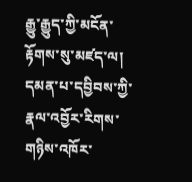རྒྱུ་རྒྱུད་ཀྱི་མངོན་རྟོགས་སུ་མཛད་ལ། དམན་པ་དབྱིབས་ཀྱི་རྣལ་འབྱོར་རིགས་གཉིས་འཁོར་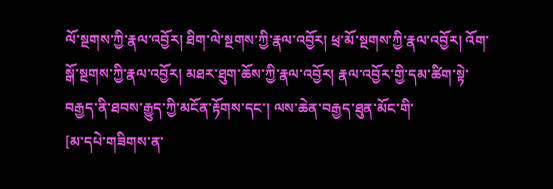ལོ་སྔགས་ཀྱི་རྣལ་འབྱོར། ཐིག་ལེ་སྔགས་ཀྱི་རྣལ་འབྱོར། ཕྲ་མོ་སྔགས་ཀྱི་རྣལ་འབྱོར། འོག་སྒོ་སྔགས་ཀྱི་རྣལ་འབྱོར། མཐར་ཐུག་ཆོས་ཀྱི་རྣལ་འབྱོར། རྣལ་འབྱོར་གྱི་དམ་ཚིག་སྟེ་བརྒྱད་ནི་ཐབས་རྒྱུད་ཀྱི་མངོན་རྟོགས་དང་། ལས་ཆེན་བརྒྱད་ཐུན་མོང་གི་
[མ་དཔེ་གཟིགས་ན་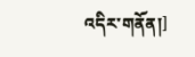འདིར་གནོན།]